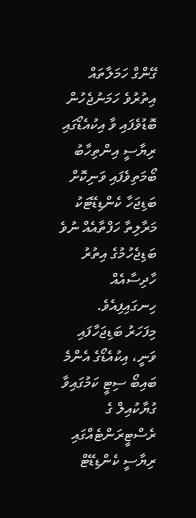ގޭންގް ހަމަލާތައް އިތުރުވެ ހަމަނުޖެހުން ބޮޑުވެފައި ވާ އިކުއެޑޯގައި ރިޔާސީ އިންތިހާބު ބޯމަތިވެފައި ވަނިކޮށް ބަޑިޖަހާ ކެންޑިޑޭޓަކު މަރާލިތާ ހަފްތާއެއް ނުވެ ބަޑިޖެހުމުގެ އިތުރު ހާދިސާއެއް ހިނގައިފިއެވެ.
މިފަހަރު ބަޑިޖަހާފައި ވަނީ، އިކުއެޑޯގެ އެންމެ ބައިބޯ ސިޓީ ކަމުގައިވާ ގުޔާކުއިލް ގެ ރެސްޓީރަންޓެއްގައި ރިޔާސީ ކެންޑިޑޭޓް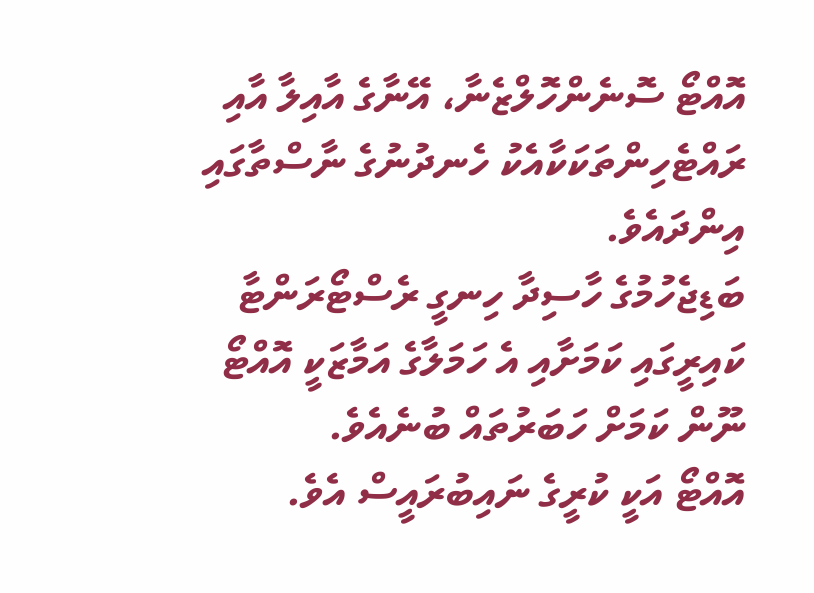އޮއްޓޯ ސޮނެންހޮލްޒެނާ، އޭނާގެ އާއިލާ އާއި ރައްޓެހިންތަކަކާއެކު ހެނދުނުގެ ނާސްތާގައި އިންދައެވެ.
ބަޑިޖެހުމުގެ ހާސިދާ ހިނގީ ރެސްޓޯރަންޓާ ކައިރީގައި ކަމަށާއި އެ ހަމަލާގެ އަމާޒަކީ އޮއްޓޯ ނޫން ކަމަށް ހަބަރުތައް ބުނެއެވެ.
އޮއްޓޯ އަކީ ކުރީގެ ނައިބުރައީސް އެވެ.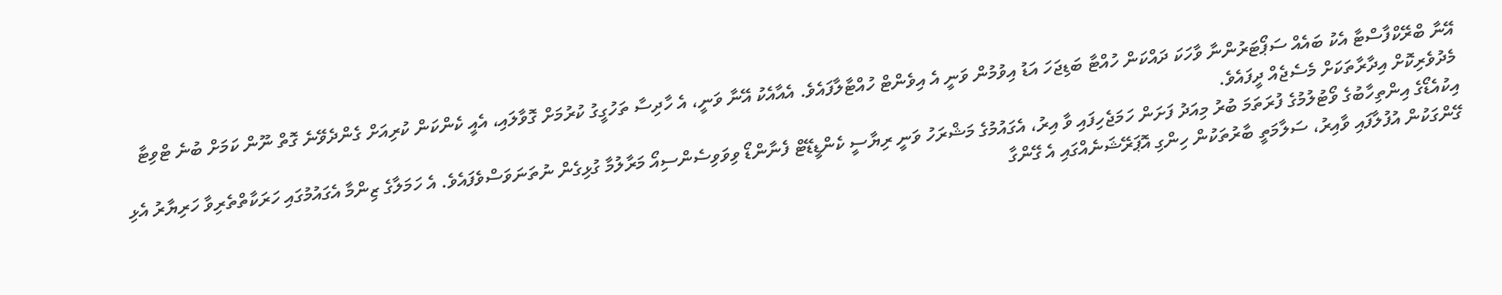އޭނާ ބްރޭކްފާސްޓާ އެކު ބައެއް ސަޕޯޓަރުންނާ ވާހަކަ ދައްކަން ހުއްޓާ ބަޑިޖަހަ އަޑު އިވުމުން ވަނީ އެ އިވެންޓް ހުއްޓާލާފައެވެ. އެއާއެކު އޭނާ ވަނީ، އެ ހާދިސާ ތަހުގީގު ކުރުމަށް ގޮވާލައި، އެއީ ކެންކަން ކުރިއަށް ގެންދެވޭނެ ގޮތް ނޫން ކަމަށް ބުނެ ޓްވިޓާ މެދުވެރިކޮށް އިދާރާތަކަށް މެސެޖެއް ދީފައެވެ.
އިކުއެޑޯގެ އިންތިހާބުގެ ވޯޓުލުމުގެ ފުރަތަމަ ބުރު މިއަދު ފަށަން ހަމަޖެހިފައި ވާ އިރު، އެގައުމުގެ މަޝްރަހު ވަނީ ރިޔާސީ ކެންޑީޑޭޓް ފެނާންޑޯ ވިވަވިސެންސިއޯ މަރާލުމާ ގުޅިގެން ނުތަނަވަސްވެފައެވެ. އެ ހަމަލާގެ ޒިންމާ އެގައުމުގައި ހަރަކާތްތެރިވާ ހަރިޔާރު އެޅި ގޭންގަކުން އުފުލާފައި ވާއިރު، ސަލާމަތީ ބާރުތަކުން ހިންގި އޮޕަރޭޝަނެއްގައި އެ ގޭންގާ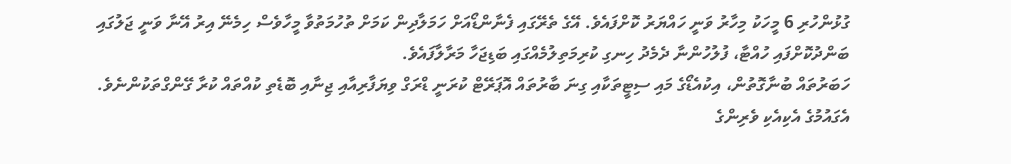ގުޅުންހުރި 6 މީހަކު މިހާރު ވަނީ ހައްޔަރު ކޮށްފައެވެ. އޭގެ ތެރޭގައި ފެނާންޑޯއަށް ހަމަލާދިން ކަމަށް ތުހުމަތުވާ މީހާވެސް ހިމެނޭ އިރު އޭނާ ވަނީ ޖަލުގައި ބަންދުކޮށްފައި ހުއްޓާ، ފުލުހުންނާ ދެމެދު ހިނގި ކުރިމަތިލުމެއްގައި ބަޑިޖަހާ މަރާލާފައެވެ.
ހަބަރުތައް ބުނާގޮތުން، އިކުއެޑޯގެ މައި ސިޓީތަކާއި ގިނަ ބާރުތައް އޮޕަރޭޓް ކުރަނީ ޑްރަގް ވިޔަފާރިއާއި ޖިނާއި ބޮޑެތި ކުއްތައް ކުރާ ގޭންގްތަކުންނެވެ. އެގައުމުގެ އެކިއެކި ވެރިންގެ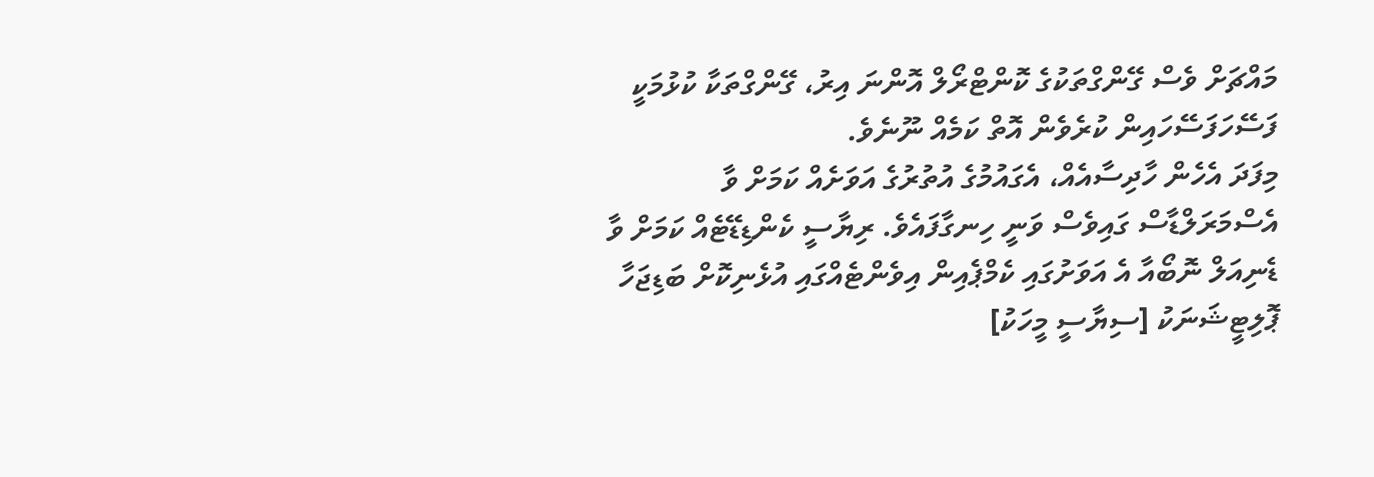މައްޗަށް ވެސް ގޭންގްތަކުގެ ކޮންޓްރޯލް އޮންނަ އިރު، ގޭންގްތަކާ ކުޅުމަކީ ފަސޭހަފަސޭހައިން ކުރެވެން އޮތް ކަމެއް ނޫނެވެ.
މިފަދަ އެހެން ހާދިސާއެއް، އެގައުމުގެ އުތުރުގެ އަވަށެއް ކަމަށް ވާ އެސްމަރަލްޑާސް ގައިވެސް ވަނީ ހިނގާފައެވެ. ރިޔާސީ ކެންޑިޑޭޓެއް ކަމަށް ވާ ޑެނިއަލް ނޮބޯއާ އެ އަވަށުގައި ކެމްޕެއިން އިވެންޓެއްގައި އުޅެނިކޮށް ބަޑިޖަހާ ޕޮލިޓީޝަނަކު [ސިޔާސީ މީހަކު]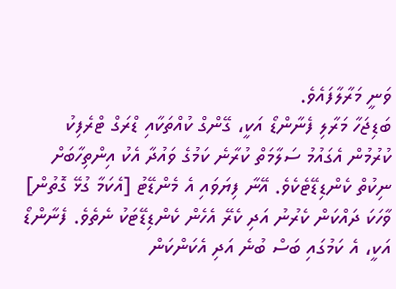ވަނީ މަރާލާފައެވެ.
ބަޑިޖަހާ މަރާލި ފެނާންޑޯ އަކީ، ގޭންގް ކުއްތަކާއި ޑްރަގް ޓްރެފިކު ކުރުމުން އެގައުމު ސަލާމަތް ކުރާނެ ކަމުގެ ވައުދާ އެކު އިންތިހާބަށް ނިކުތް ކެންޑިޑޭޓެކެވެ. އޭނާ ފިޔަވައި އެ މެންޑޭޓު [އެކަމާ ގުޅޭ ގޮތުން] ވާހަކަ ދައްކަން ކެރުނު އަދި ކެރޭ އެހެން ކެންޑިޑޭޓަކު ނެތެވެ. ފެނާންޑޯ އަކީ، އެ ކަމުގައި ބަސް ބުނެ އަދި އެކަންކަން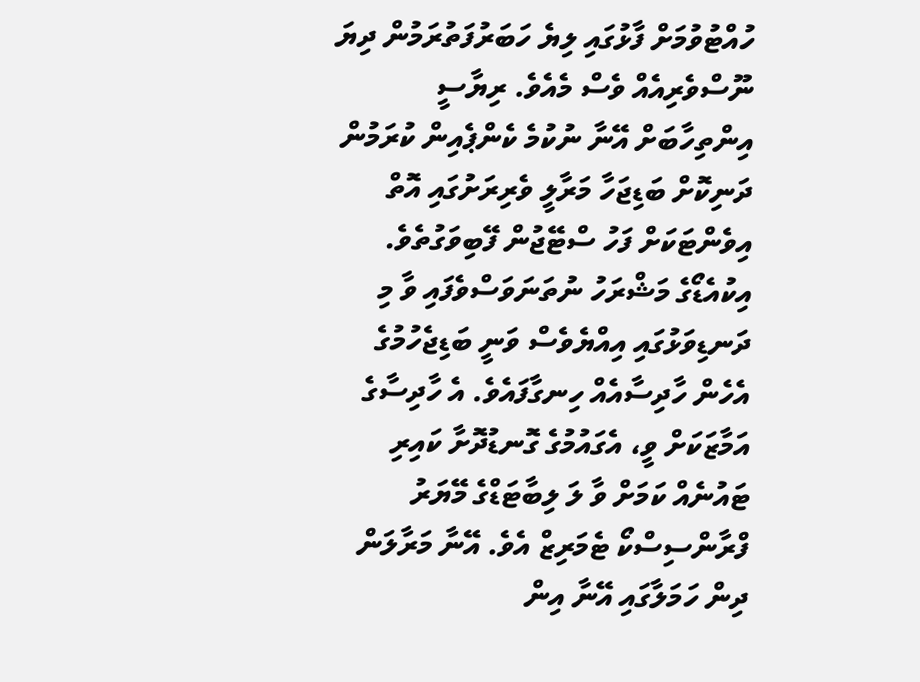ހުއްޓުވުމަށް ފާޅުގައި ލިޔެ ހަބަރުފަތުރަމުން ދިޔަ ނޫސްވެރިއެއް ވެސް މެއެވެ. ރިޔާސީ އިންތިހާބަށް އޭނާ ނުކުމެ ކެންޕެއިން ކުރަމުން ދަނިކޮށް ބަޑިޖަހާ މަރާލީ ވެރިރަށުގައި އޮތް އިވެންޓަކަށް ފަހު ސްޓޭޖުން ފޭބިވަގުތެވެ.
އިކުއެޑޯގެ މަޝްރަހު ނުތަނަވަސްވެފައި ވާ މި ދަނޑިވަޅުގައި އިއްޔެވެސް ވަނީ ބަޑިޖެހުމުގެ އެހެން ހާދިސާއެއް ހިނގާފައެވެ. އެ ހާދިސާގެ އަމާޒަކަށް ވީ، އެގައުމުގެ ގޮނޑުދޮށާ ކައިރި ޓައުނެއް ކަމަށް ވާ ލަ ލިބާޓަޑްގެ މޭޔަރު ފްރާންސިސްކޯ ޓެމަރިޒް އެވެ. އޭނާ މަރާލަން ދިން ހަމަލާގައި އޭނާ އިން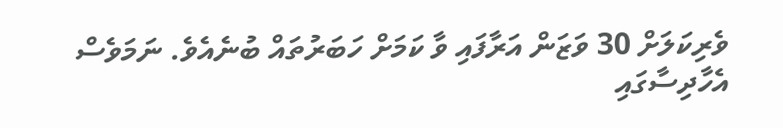ވެރިކަލަށް 30 ވަޒަން އަރާފައި ވާ ކަމަށް ހަބަރުތައް ބުނެއެވެ. ނަމަވެސް އެހާދިސާގައި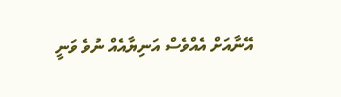އޭނާއަށް އެއްވެސް އަނިޔާއެއް ނުވެ ވަނީ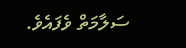ސަލާމަތް ވެފައެވެ.